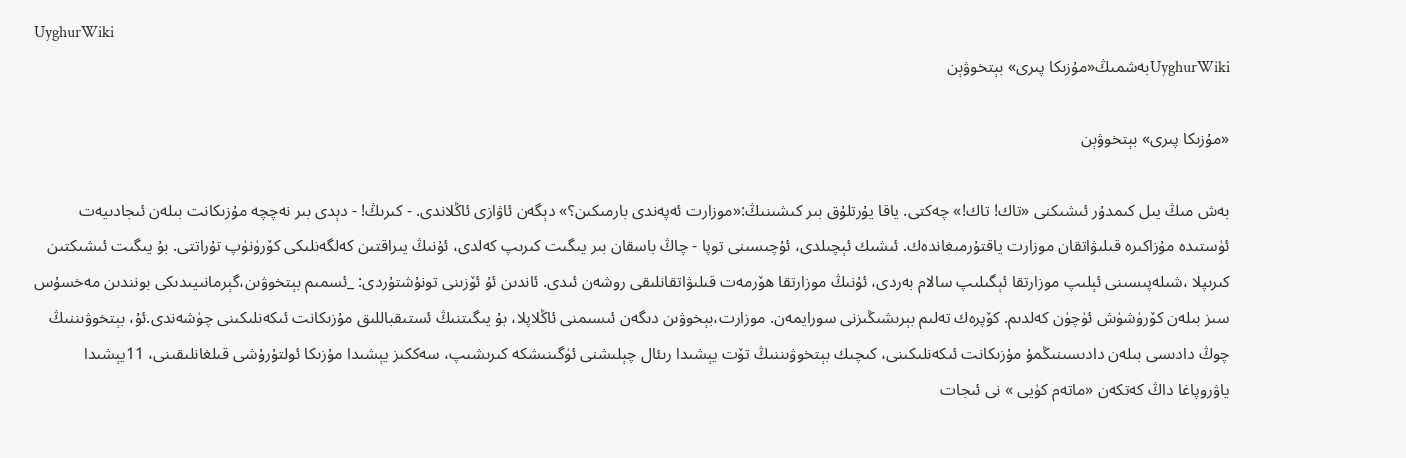UyghurWiki
UyghurWikiبەشمىڭ«مۇزىكا پىرى» بېتخوۋېن

«مۇزىكا پىرى» بېتخوۋېن

بەش مىڭ يىل كىمدۇر ئىشىكنى «تاك! تاك!» چەكتى. ياقا يۇرتلۇق بىر كىشىنىڭ:«موزارت ئەپەندى بارمىكىن؟» دېگەن ئاۋازى ئاڭلاندى. - كىرىڭ! - دېدى بىر نەچچە مۇزىكانت بىلەن ئىجادىيەت ئۈستىدە مۇزاكىرە قىلىۋاتقان موزارت ياقتۇرمىغاندەك. ئىشىك ئېچىلدى، ئۇچىسىنى توپا - چاڭ باسقان بىر يىگىت كىرىپ كەلدى، ئۇنىڭ يىراقتىن كەلگەنلىكى كۆرۈنۈپ تۇراتتى. بۇ يىگىت ئىشىكتىن كىرىپلا ،شىلەپىسىنى ئېلىپ موزارتقا ئېگىلىپ سالام بەردى، ئۇنىڭ موزارتقا ھۆرمەت قىلىۋاتقانلىقى روشەن ئىدى. ئاندىن ئۇ ئۆزىنى تونۇشتۇردى: _ئسمىم بېتخوۋىن،گېرمانىيىدىكى بونندىن مەخسۇس سىز بىلەن كۆرۈشۈش ئۈچۈن كەلدىم. كۆپرەك تەلىم بېرىشىڭىزنى سورايمەن. موزارت،بېخوۋىن دىگەن ئىسىمنى ئاڭلاپلا، بۇ يىگىتنىڭ ئستىقباللىق مۇزىكانت ئىكەنلىكىنى چۈشەندى.ئۇ، بېتخوۋىننىڭ چوڭ دادىسى بىلەن دادىسىنىڭمۇ مۇزىكانت ئىكەنلىكىنى، كىچىك بېتخوۋىننىڭ تۆت يېشىدا رىئال چېلىشنى ئۈگىنىشكە كىرىشىپ، سەككىز يېشىدا مۇزىكا ئولتۇرۇشى قىلغانلىقىنى، 11يېشىدا ياۋروپاغا داڭ كەتكەن «ماتەم كۈيى » نى ئىجات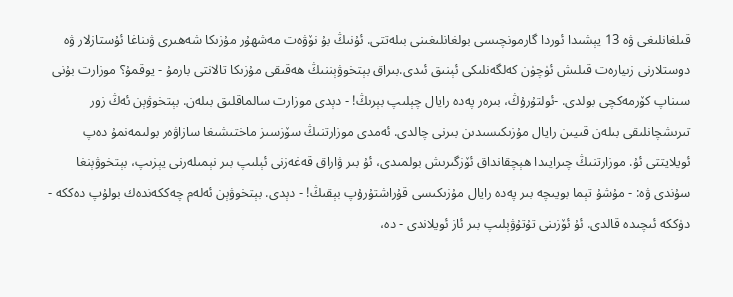قىلغانلىغى ۋە 13 يېشىدا ئوردا گارمونچىسى بولغانلىغىنى بىلەتتى. ئۇنىڭ بۇ نۆۋەت مەشھۇر مۇزىكا شەھىرى ۋىناغا ئۇستازلار ۋە دوستلارنى زىيارەت قىلىش ئۈچۈن كەلگەنلىكى ئېنىق ئىدى.بىراق بېتخوۋېننىڭ ھەقىقى مۇزىكا تالانتى بارمۇ - يوقمۇ؟ موزارت بۇنى سىناپ كۆرمەكچى بولدى. -ئولتۇرۇڭ، بىرەر پەدە رايال چېلىپ بېرىڭ! - دېدى موزارت سالماقلىق بىلەن. بېتخوۋېن ئەڭ زور تىرىشچانلىقى بىلەن قىيىن رايال مۇزىكىسىدىن بىرنى چالدى. ئەمدى موزارتنىڭ سۆزسىز ماختىشىغا سازاۋەر بولىمەنمۇ دەپ ئويلايتتى ئۇ. موزارتنىڭ چىرايىدا ھېچقانداق ئۆزگىرىش بولمىدى، ئۇ بىر ۋاراق قەغەزنى ئېلىپ بىر نېمىلەرنى يېزىپ، بېتخوۋېنغا سۇندى ۋە: - مۇشۇ تېما بويىچە بىر پەدە رايال مۇزىكىسى قۇراشتۇرۇپ بېقىڭ! - دېدى. بېتخوۋېن ئەلەم چەككەندەك بولۇپ دەككە - دۈككە ئىچىدە قالدى. ئۇ ئۆزىنى تۇتۇۋېلىپ بىر ئاز ئويلاندى - دە،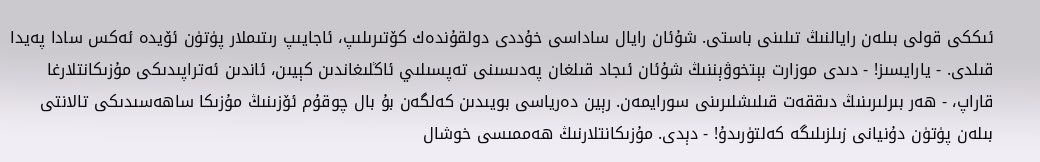ئىككى قولى بىلەن رايالنىڭ تىلىنى باستى. شۇئان رايال ساداسى خۇددى دولقۇندەك كۆتىرىلىپ، ئاجايىپ رىتىملار پۈتۈن ئۆيدە ئەكس سادا پەيدا قىلدى. - يارايسىز! - دىدى موزارت بېتخوۋېننىڭ شۇئان ئىجاد قىلغان پەدىسىنى تەپسىلىي ئاڭلىغاندىن كېيىن، ئاندىن ئەتراپىدىكى مۇزىكانتلارغا قاراپ، - ھەر بىرلىرىنىڭ دىققەت قىلىشلىرىنى سورايمەن. رېين دەرياسى بويىدىن كەلگەن بۇ بال چوقۇم ئۆزىنىڭ مۇزىكا ساھەسىدىكى تالانتى بىلەن پۈتۈن دۇنيانى زىلزىلىگە كەلتۈرىدۇ! - دېدى. مۇزىكانتلارنىڭ ھەممىسى خوشال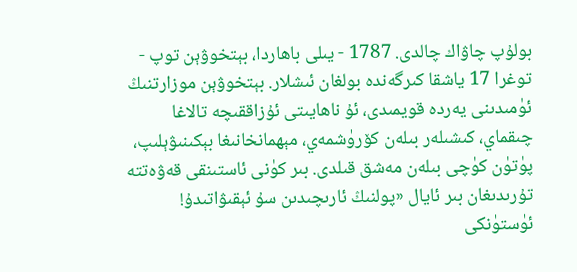بولۇپ چاۋاك چالدى. 1787 - يىلى باھاردا، بېتخوۋېن توپ - توغرا 17 ياشقا كىرگەندە بولغان ئىشلار. بېتخوۋېن موزارتنىڭ ئۈمىدىنى يەردە قويمىدى، ئۇ ناھايىتى ئۇزاققىچە تالاغا چىقماي، كىشىلەر بىلەن كۆرۈشمەي، مېھمانخانىغا بېكىنىۋېلىپ، پۈتۈن كۈچى بىلەن مەشق قىلدى. بىر كۈنى ئاستىنقى قەۋەتتە تۇرىدىغان بىر ئايال «پولنىڭ ئارىچىدىن سۇ ئېقىۋاتىدۇ! ئۈستۈنكى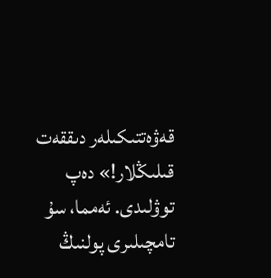قەۋەتتىكىلەر دىققەت قىلىڭلار!» دەپ توۋلىدى. ئەمما، سۇ تامچىلىرى پولنىڭ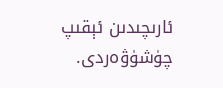ئارىچىدىن ئېقىپ چۈشۈۋەردى.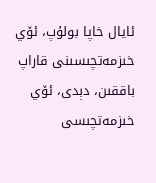ئايال خاپا بولۇپ، ئۆي خىزمەتچىسىنى قاراپ باققىن، دېدى، ئۆي خىزمەتچىسى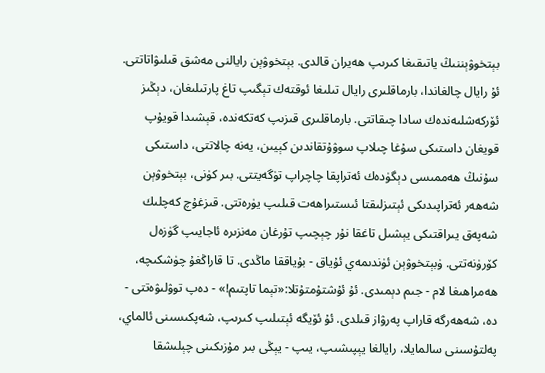بېتخوۋېننىڭ ياتىقىغا كىرىپ ھەيران قالدى. بېتخوۋېن رايالنى مەشق قىلىۋاتاتتى. ئۇ رايال چالغاندا، بارماقلىرى رايال تىلىغا ئوقتەك تېگىپ تاغ پارتىلىغان، دېڭىز ئۆركەشلىەندەك سادا چىقاتتى. بارماقلىرى قىزىپ كەتكەندە، قېشىدا قويۇپ قويغان داستىكى سۇغا چىلاپ سوۋۇتقاندىن كېيىن، يەنە چالاتتى، داستىكى سۇنىڭ ھەممىسى دېگۈدەك ئەتراپقا چاچراپ تۈگەيتتى. بىر كۈنى، بېتخوۋېن شەھەر ئەتراپىدىكى ئېتىزلىقتا ئىستىراھەت قىلىپ يۈرەتتى. قىزغۇچ كەچلىك شەپەق يىراقتىكى يېشىل تاغقا نۇر چېچىپ تۇرغان مەنزىرە ئاجايىپ گۈزەل كۆرۈنەتتى. ۈبېتخوۋېن ئۈندىمەي ئۇياق - بۇياققا ماڭدى. تا قاراڭغۇ چۈشكىچە، ھەمراھىغا لام - جىم دېمىدى. ئۇ ئۇشتۇمتۇتلا:«تېما تاپتىم!» - دەپ توۋلىۋەتتى - دە، شەھەرگە قاراپ پەرۋاز قىلدى. ئۇ ئۆيگە ئېتىلىپ كىرىپ، شەپكىسىنى ئالماي، پەلتۇسىنى سالمايلا، رايالغا يېپىشىپ، يىپ - يېڭى بىر مۇزىكىنى چېلىشقا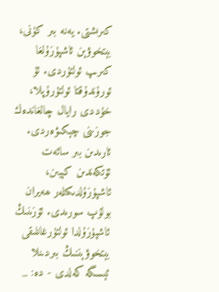كىرىشتى. يەنە بىر كۈنى، بېتخوۋېن ئاشپۇزۇلغا كىرىپ ئولتۇردى. ئۇ ئورۇندۇقتا ئولتۇرۇپلا، خۇددى رايال چالغاندەك جوزىنى چېكىۋەردى. ئارىدىن بىر سائەت ئۆتكەندىن كېيىن، ئاشپۇزۇلدىكىلەر ھەيران بولۇپ سورىدى. ئۆزىنىڭ ئاشپۇزۇلدا ئولتۇرغانلىقى بېتخوۋېننىڭ بىردىنلا ئېسىگە كەلدى - دە: _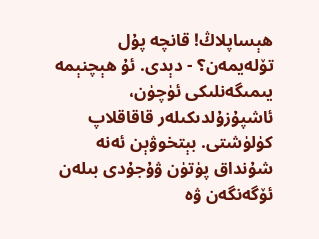ھېساپلاڭ! قانچە پۇل تۆلەيمەن؟ - دېدى. ئۇ ھېچنېمە يىمىگەنلىكى ئۈچۈن، ئاشپۇزۇلدىكىلەر قاقاقلاپ كۈلۈشتى. بېتخوۋېن ئەنە شۇنداق پۈتۈن ۋۇجۇدى بىلەن ئۆگەنگەن ۋە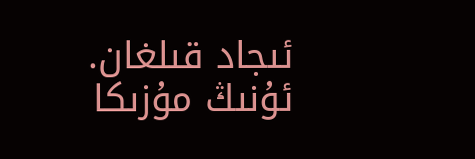ئىجاد قىلغان. ئۇنىڭ مۇزىكا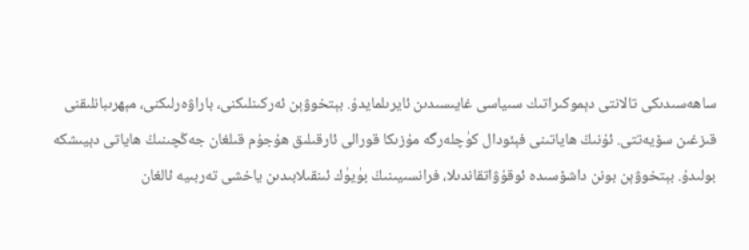ساھەسىدىكى تالانتى دېموكىراتىك سىياسى غايىسىدىن ئايرىلمايدۇ. بېتخوۋېن ئەركىنلىكنى، باراۋەرلىكنى، مېھرىبانلىقنى قىزغىن سۆيەتتى. ئۇنىڭ ھاياتىنى فېئودال كۈچلەرگە مۇزىكا قورالى ئارقىلىق ھۇجۇم قىلغان جەڭچىنىڭ ھاياتى دېيىشكە بولىدۇ. بېتخوۋېن بونن داشۆسىدە ئوقۇۋاتقاندىلا، فرانسىيىنىڭ بۈيۈك ئىنقىلابىدىن ياخشى تەربىيە ئالغان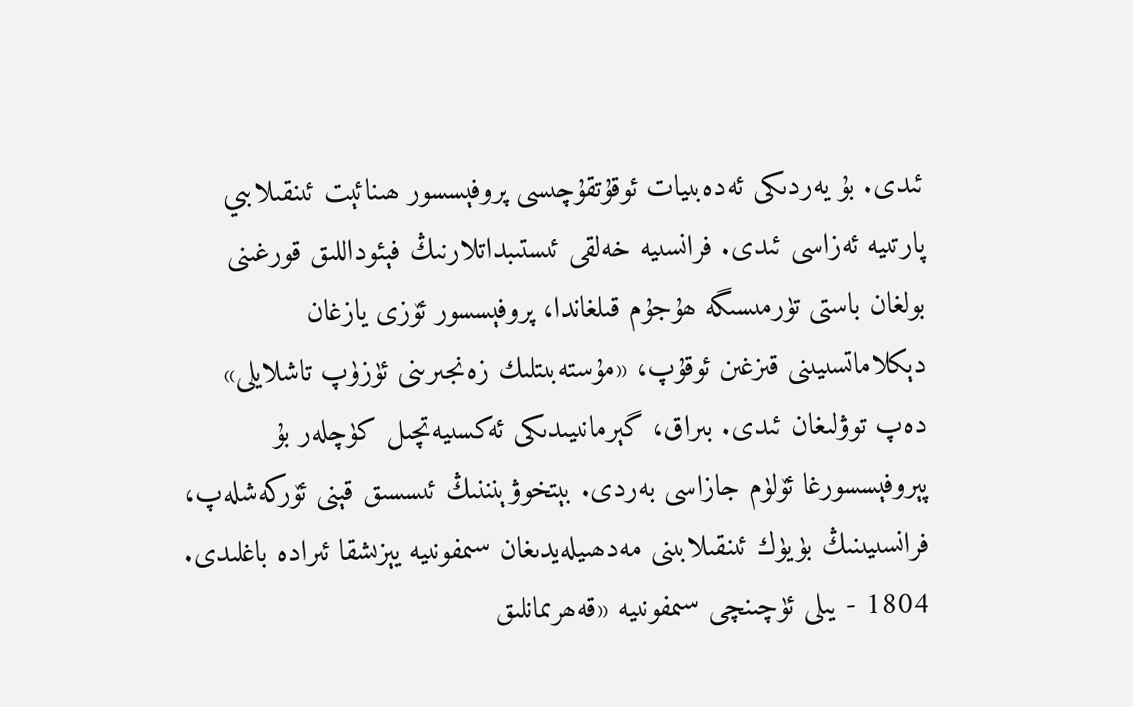ئىدى. بۇ يەردىكى ئەدەبىيات ئوقۇتقۇچىسى پروفېسسور ھىنائېت ئىنقىلابىي پارتىيە ئەزاسى ئىدى. فرانسىيە خەلقى ئىستىبداتلارنىڭ فېئوداللىق قورغىنى بولغان باستى تۈرمىسىگە ھۇجۇم قىلغاندا، پروفېسسور ئۆزى يازغان دېكلاماتسىيىنى قىزغىن ئوقۇپ، «مۇستەبىتلىك زەنجىرىنى ئۈزۈپ تاشلايلى» دەپ توۋلىغان ئىدى. بىراق، گېرمانىيىدىكى ئەكسىيەتچىل كۈچلەر بۇ پېروفېسسورغا ئۆلۈم جازاسى بەردى. بېتخوۋېنننىڭ ئىسسىق قېنى ئۆركەشلەپ، فرانسىيىنىڭ بۈيۈك ئىنقىلابىنى مەدھىيلەيدىغان سىمفونىيە يېزىشقا ئىرادە باغلىدى. 1804 - يىلى ئۈچىنچى سىمفونىيە «قەھرىمانلىق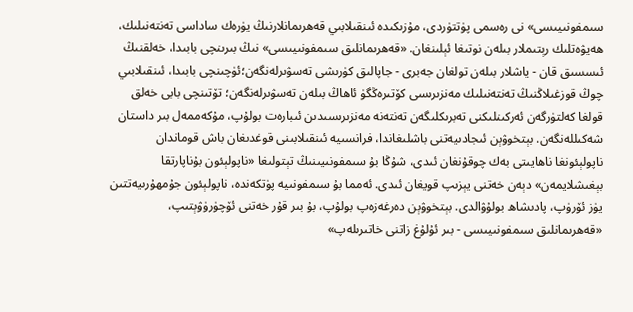سىمفونىيىسى» نى رەسمى پۈتتۈردى، مۇزىكىدە ئىنقىلابىي قەھرىمانلارنىڭ يۈرەك ساداسى تەنتەنىلىك، ھەيۋەتلىك رېتىملار بىلەن نوتىغا ئېلىنغان. «قەھرىمانلىق سىمفونىيىسى» نىڭ بىرىنچى بابىدا، خەلقنىڭ ئىسسىق قان - ياشلار بىلەن تولغان جەبرى - جاپالىق كۈرىشى تەسۋىرلەنگەن؛ئۈچىنچى بابىدا، ئىنقىلابىي چوڭ قوزغىلاڭنىڭ تەنتەنىلىك مەنزىرىسى كۆتىرەڭگۈ ئاھاڭ بىلەن تەسۋىرلەنگەن؛ تۆتىنچى بابى خەلق قولغا كەلتۈرگەن ئەركىنلىكنى تەبرىكلىگەن تەنتەنە مەنزىرىسىدىن ئىبارەت بولۇپ، مۇكەممەل بىر داستان شەكىللەنگەن. بېتخوۋېن ئىجادىيەتنى باشلىغاندا، فرانسىيە ئىنقىلابىنى قوغدىغان باش قوماندان ناپولېئونغا ناھايىتى بەك چوقۇنغان ئىدى، شۇڭا بۇ سىمفونىيىنىڭ تېتولىغا «ناپولېئون بۇناپارتقا بېغىشلايمەن» دېەن خەتنى يېزىپ قويغان ئىدى. ئەمما بۇ سىمفونىيە پۈتكەندە، ناپولېئون جۇمھۇرىيەتتىن يۈز ئۆرۈپ، پادىشاھ بولۇۋالدى. بېتخوۋېن دەرغەزەپ بولۇپ، بۇ بىر قۇر خەتنى ئۆچۈرۈۋېتىپ، «قەھرىمانلىق سىمفونىيىسى - بىر ئۇلۇغ زاتنى خاتىرىلەپ»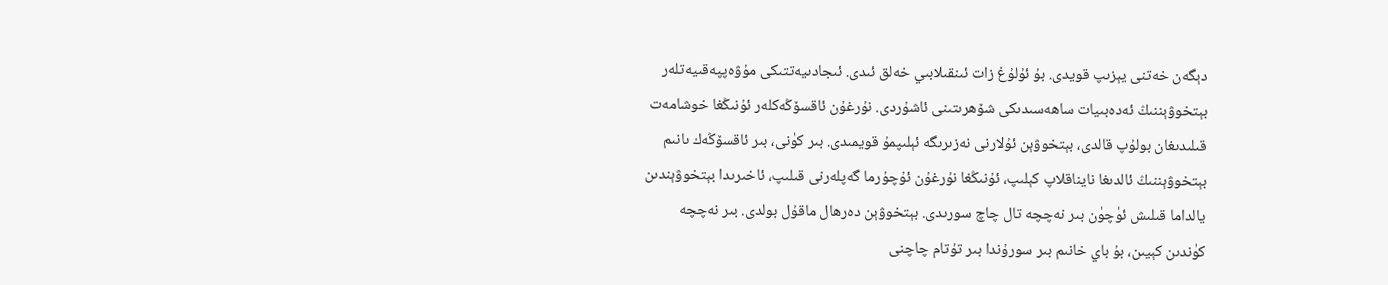دېگەن خەتنى يېزىپ قويدى. بۇ ئۇلۇغ زات ئىنقىلابىي خەلق ئىدى. ئىجادىيەتتىكى مۇۋەپپەقىيەتلەر بېتخوۋېننىڭ ئەدەبىيات ساھەسىدىكى شۆھرىتىنى ئاشۇردى. نۇرغۇن ئاقسۆڭەكلەر ئۇنىڭغا خوشامەت قىلىدىغان بولۇپ قالدى، بېتخوۋېن ئۇلارنى نەزىرىگە ئېلىپمۇ قويمىدى. بىر كۈنى، بىر ئاقسۆڭەك ىانىم بېتخوۋېننىڭ ئالدىغا نايناقلاپ كېلىپ، ئۇنىڭغا نۇرغۇن ئۇچۇرما گەپلەرنى قىلىپ، ئاخىرىدا بېتخوۋېندىن يالداما قىلىش ئۈچۈن بىر نەچچە تال چاچ سورىدى. بېتخوۋېن دەرھال ماقۇل بولدى. بىر نەچچە كۈندىن كېيىن، بۇ باي خانىم بىر سورۇندا بىر تۇتام چاچنى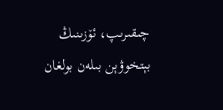چىقىرىپ، ئۆزىنىڭ بېتخوۋېن بىلەن بولغان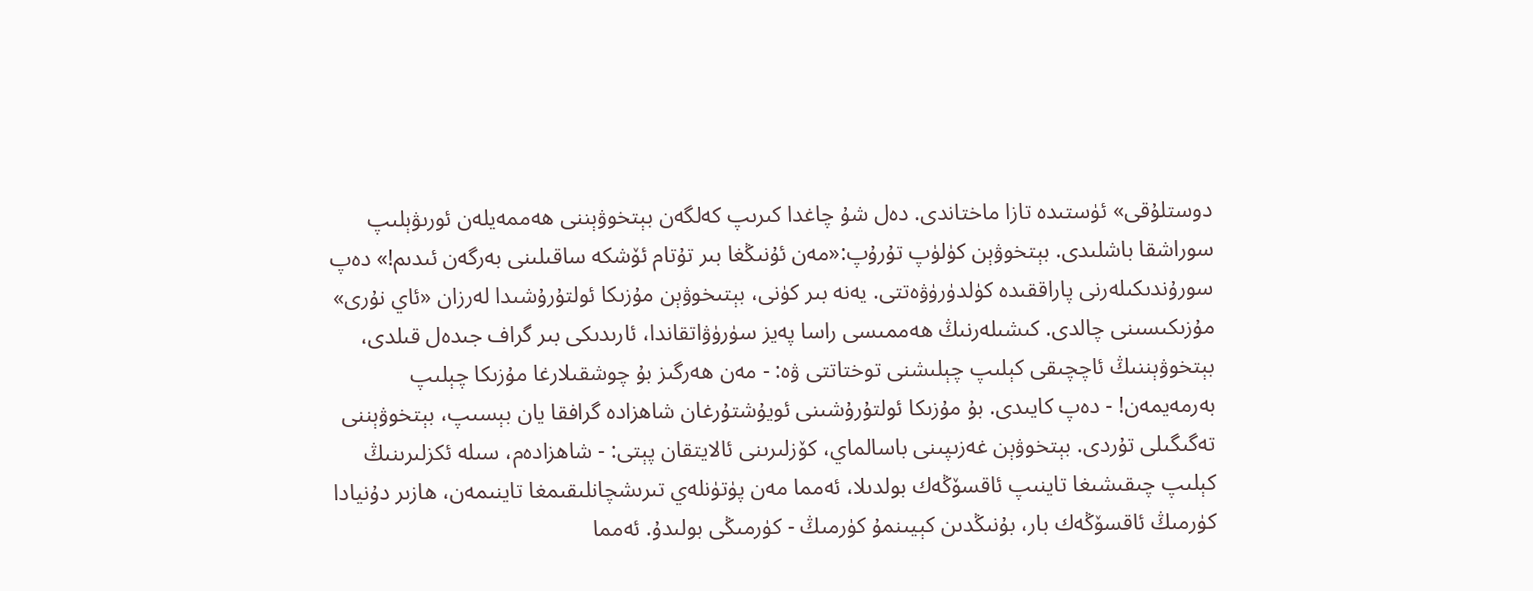دوستلۇقى» ئۈستىدە تازا ماختاندى. دەل شۇ چاغدا كىرىپ كەلگەن بېتخوۋېننى ھەممەيلەن ئورىۋېلىپ سوراشقا باشلىدى. بېتخوۋېن كۈلۈپ تۇرۇپ:«مەن ئۇنىڭغا بىر تۇتام ئۆشكە ساقىلىنى بەرگەن ئىدىم!» دەپ سورۇندىكىلەرنى پاراققىدە كۈلدۈرۈۋەتتى. يەنە بىر كۈنى، بېتىخوۋېن مۇزىكا ئولتۇرۇشىدا لەرزان «ئاي نۇرى» مۇزىكىسىنى چالدى. كىشىلەرنىڭ ھەممىسى راسا پەيز سۈرۈۋاتقاندا، ئارىدىكى بىر گراف جىدەل قىلدى، بېتخوۋېننىڭ ئاچچىقى كېلىپ چېلىشنى توختاتتى ۋە: - مەن ھەرگىز بۇ چوشقىلارغا مۇزىكا چېلىپ بەرمەيمەن! - دەپ كايىدى. بۇ مۇزىكا ئولتۇرۇشىنى ئويۇشتۇرغان شاھزادە گرافقا يان بېسىپ، بېتخوۋېننى تەگىگىلى تۇردى. بېتخوۋېن غەزىپىنى باسالماي، كۆزلىرىنى ئالايتقان پېتى: - شاھزادەم، سىلە ئكزلىرىنىڭ كېلىپ چىقىشىغا تاينىپ ئاقسۆڭەك بولدىلا، ئەمما مەن پۈتۈنلەي تىرىشچانلىقىمغا تاينىمەن، ھازىر دۇنيادا كۈرمىڭ ئاقسۆڭەك بار، بۇنىڭدىن كېيىنمۇ كۈرمىڭ - كۈرمىڭى بولىدۇ. ئەمما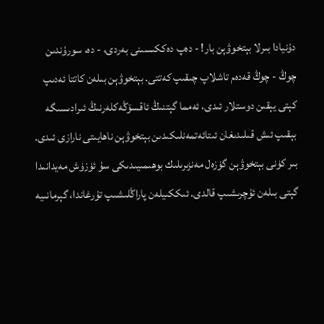دۇنيادا بىرلا بېتخوۋېن بار! - دەپ دەككىسىنى بەردى، - دە، سورۇندىن چوڭ - چوڭ قەدەم تاشلاپ چىقىپ كەتتى. بېتخوۋېن بىلەن كاتتا ئەدىپ كېتى يېقىن دوستلار ئىدى، ئەمما گېتنىڭ ئاقسۆڭەكلەرنىڭ ئىرادىسىگە بېقىپ ئىش قىلىدىغان ئىتائەتمەنلىكىدىن بېتخوۋېن ناھايىتى نارازى ئىدى. بىر كۈنى بېتخوۋېن گۈزەل مەنزىرىلىك بوھىمىيىدىكى سۇ ئۈزۈش مەيدانىدا گېتى بىلەن ئۇچرىشىپ قالدى. ئىككىيلەن پاراڭلىشىپ تۇرغاندا، گېرمانىيە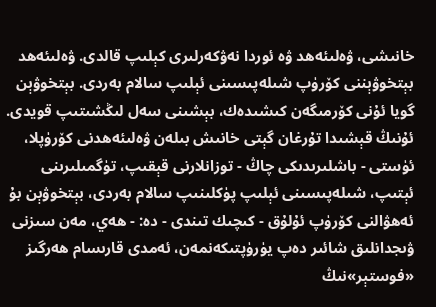خانىشى، ۋەلىئەھد ۋە ئوردا نەۋكەرلىرى كېلىپ قالدى. ۋەلىئەھد بېتخوۋېننى كۆرۈپ شىلەپىسىنى ئېلىپ سالام بەردى. بېتخوۋېن گويا ئۇنى كۆرمىگەن كىشىدەك، بېشىنى سەل لىڭشىتىپ قويدى. ئۇنىڭ قېشىدا تۇرغان گېتى خانىش بىلەن ۋەلىئەھدنى كۆرۈپلا، ئۈستى - باشلىرىدىكى چاڭ - توزانلارنى قېقىپ، تۈگمىلىرىنى ئېتىپ، شىلەپىسىنى ئېلىپ پۈكلىنىپ سالام بەردى، بېتخوۋېن بۇ ئەھۋالنى كۆرۈپ ئۇلۇق - كىچىك تىندى - دە: - ھەي، مەن سىزنى ۋىجدانلىق شائىر دەپ يۈرۈپتىكەنمەن، ئەمدى قارىسام ھەرگىز «فوستېر»نىڭ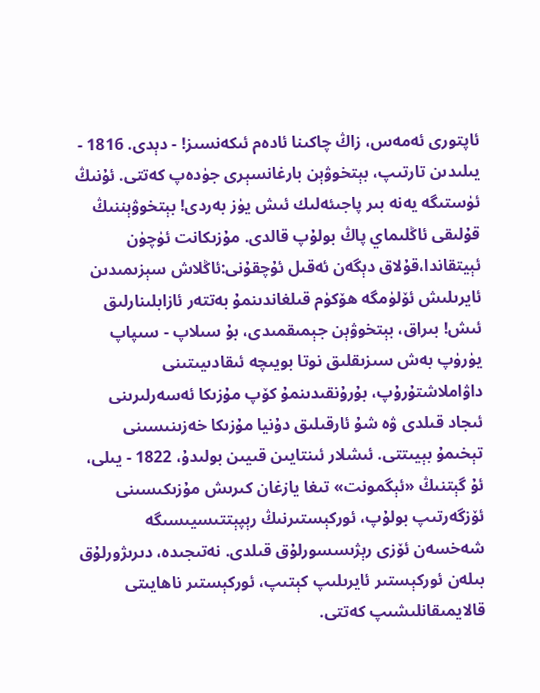ئاپتورى ئەمەس، زاڭ چاكىنا ئادەم ئىكەنسىز! - دېدى. 1816 - يىلىدىن تارتىپ، بېتخوۋېن بارغانسېرى جۈدەپ كەتتى. ئۇنىڭ ئۈستىگە يەنە بىر پاجىئەلىك ئىش يۈز بەردى! بېتخوۋېننىڭ قۇلىقى ئاڭلىماي پاڭ بولۇپ قالدى. مۇزىكانت ئۈچۈن ئېيتقاندا،قۇلاق دېگەن ئەقىل ئۇچقۇنى:ئاڭلاش سېزىمىدىن ئايرىلىش ئۆلۈمگە ھۆكۈم قىلغاندىنمۇ بەتتەر ئازابلىنارلىق ئىش! بىراق، بېتخوۋېن جېمىقمىدى، بۇ سىلاپ - سىپاپ يۈرۈپ بەش سىزىقلىق نوتا بويىچە ئىقادىيىتىنى داۋاملاشتۇرۇپ، بۇرۇنقىدىنمۇ كۆپ مۇزىكا ئەسەرلىرىنى ئىجاد قىلدى ۋە شۇ ئارقىلىق دۇنيا مۇزىكا خەزىنىسىنى تېخىمۇ بېيىتتى. ئىشلار ئىنتايىن قىيىن بولىدۇ، 1822 - يىلى، ئۇ گېتنىڭ «ئېگمونت» تىغا يازغان كىرىش مۇزىكىسىنى ئۆزگەرتىپ بولۇپ، ئوركېستىرنىڭ رېپېتتىسيىسىگە شەخسەن ئۆزى رېژىسسورلۇق قىلدى. نەتىجىدە، دىرىژورلۇق بىلەن ئوركېستىر ئايرىلىپ كېتىپ، ئوركېستىر ناھايىتى قالايمىقانلىشىپ كەتتى.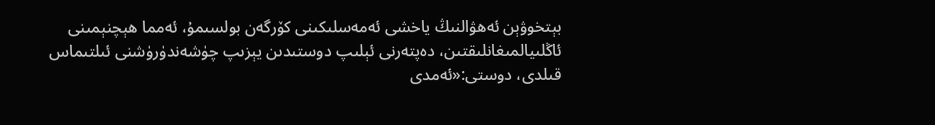بېتخوۋېن ئەھۋالنىڭ ياخشى ئەمەسلىكىنى كۆرگەن بولسىمۇ، ئەمما ھېچنېمىنى ئاڭلىيالمىغانلىقتىن، دەپتەرنى ئېلىپ دوستىدىن يېزىپ چۈشەندۈرۈشنى ئىلتىماس قىلدى، دوستى:«ئەمدى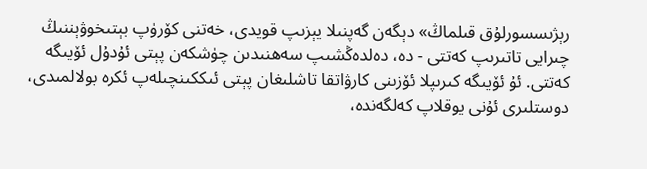رېژىسسورلۇق قىلماڭ» دېگەن گەپنىلا يېزىپ قويدى، خەتنى كۆرۈپ بېتىخوۋېننىڭ چىرايى تاتىرىپ كەتتى - دە، دەلدەڭشىپ سەھنىدىن چۈشكەن پېتى ئۇدۇل ئۆيىگە كەتتى. ئۇ ئۆيىگە كىرىپلا ئۆزىنى كارۋاتقا تاشلىغان پېتى ئىككىنچىلەپ ئكرە بولالمىدى، دوستلىرى ئۇنى يوقلاپ كەلگەندە،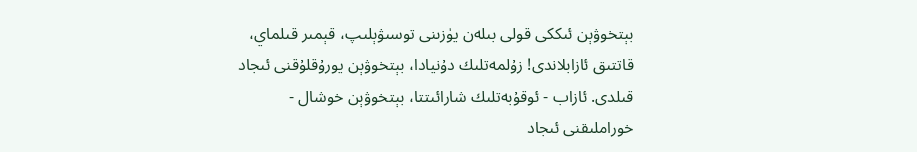بېتخوۋېن ئىككى قولى بىلەن يۈزىنى توسىۋېلىپ، قېمىر قىلماي، قاتتىق ئازابلاندى! زۇلمەتلىك دۇنيادا، بېتخوۋېن يورۇقلۇقنى ئىجاد قىلدى. ئازاب - ئوقۇبەتلىك شارائىتتا، بېتخوۋېن خوشال - خوراملىقنى ئىجاد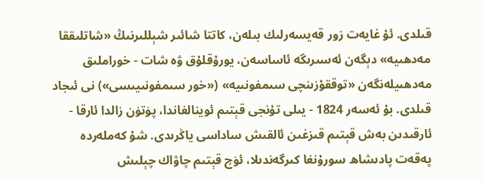قىلدى. ئۇ غايەت زور قەيسەرلىك بىلەن، كاتتا شائىر شېللىرنىڭ «شاتلىققا مەدھىيە» دېگەن ئەسىرىگە ئاساسەن، يورۇقلۇق ۋە شات - خوراملىق مەدھىيلەنگەن «توققۇزىنچى سىمفونىيە» («خور سىمفونىيىسى») نى ئىجاد قىلدى. بۇ ئەسەر 1824 - يىلى تۇنجى قېتىم ئوينالغاندا، پۈتۈن زالدا ئارقا - ئارقىدىن بەش قېتىم قىزغىن ئالقىش ساداسى ياڭرىدى. شۇ كەملەردە پەقەت پادىشاھ سورۇنغا كىرگەندىلا، ئۈچ قېتىم چاۋاك چېلىش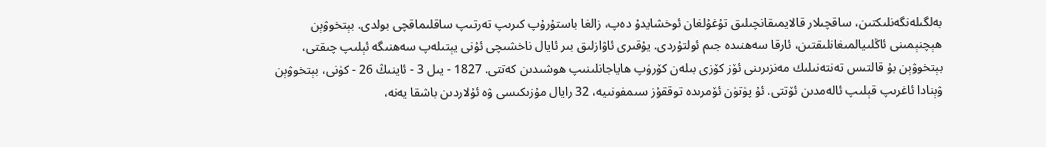بەلگىلەنگەنلىكتىن، ساقچىلار قالايمىقانچىلىق تۇغۇلغان ئوخشايدۇ دەپ، زالغا باستۇرۇپ كىرىپ تەرتىپ ساقلىماقچى بولدى. بېتخوۋېن ھېچنېمىنى ئاڭلىيالمىغانلىقتىن، ئارقا سەھنىدە جىم ئولتۇردى. يۇقىرى ئاۋازلىق بىر ئايال ناخشىچى ئۇنى يېتىلەپ سەھنىگە ئېلىپ چىقتى، بېتخوۋېن بۇ قالتىس تەنتەنىلىك مەنزىرىنى ئۆز كۆزى بىلەن كۆرۈپ ھاياجانلىنىپ ھوشىدىن كەتتى. 1827 - يىل 3 - ئاينىڭ 26 - كۈنى، بېتخوۋېن ۋېنادا ئاغرىپ قېلىپ ئالەمدىن ئۆتتى. ئۇ پۈتۈن ئۆمرىدە توققۇز سىمفونىيە، 32 رايال مۇزىكىسى ۋە ئۇلاردىن باشقا يەنە،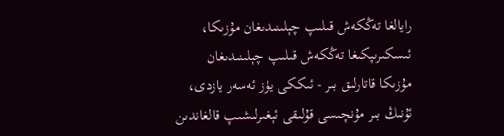رايالغا تەڭكەش قىلىپ چېلىنىدىغان مۇزىكا، ئىسكىرىپكىغا تەڭكەش قىلىپ چېلىنىدىغان مۇزىكا قاتارلىق بىر - ئىككى يۈز ئەسەر يازدى، ئۇنىڭ بىر مۇنچىسى قۇلىقى ئېغىرلىشىپ قالغاندىن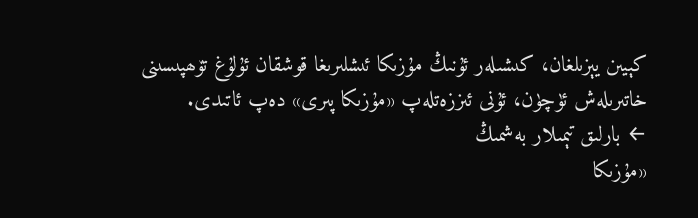كېيىن يېزىلغان، كىشىلەر ئۇنىڭ مۇزىكا ئىشلىرىغا قوشقان ئۇلۇغ تۆھپىسىنى خاتىرىلەش ئۈچۈن، ئۇنى ئىززەتلەپ «مۇزىكا پىرى» دەپ ئاتىدى.
← بارلىق تېمىلار بەشمىڭ
«مۇزىكا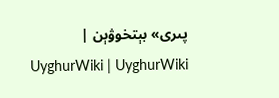پىرى» بېتخوۋېن | UyghurWiki | UyghurWiki